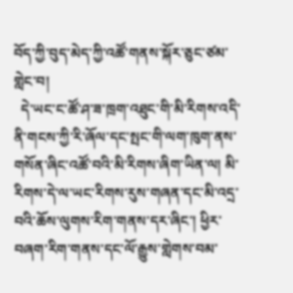བོད་ཀྱི་བུད་མེད་ཀྱི་འཚོ་གནས་སྐོར་ཅུང་ཙམ་གླེང་བ།
  དེ་ཡང་ང་ཚོ་ཤ་ཟ་ཁྲག་འཐུང་གི་མི་རིགས་འདི་ནི་གངས་ཀྱི་རི་ཞོལ་དང་སྤང་གི་ལག་ཁུག་ནས་གསོན་ཞིང་འཚོ་བའི་མི་རིགས་ཞིག་ཡིན་ལ། མི་རིགས་དེ་ལ་ཡང་རིགས་རུས་གཞན་དང་མི་འདྲ་བའི་ཆོས་ལུགས་རིག་གནས་དར་ཞིང་། ཕྱིར་བཞག་རིག་གནས་དང་ལོ་རྒྱུས་གླེགས་བམ་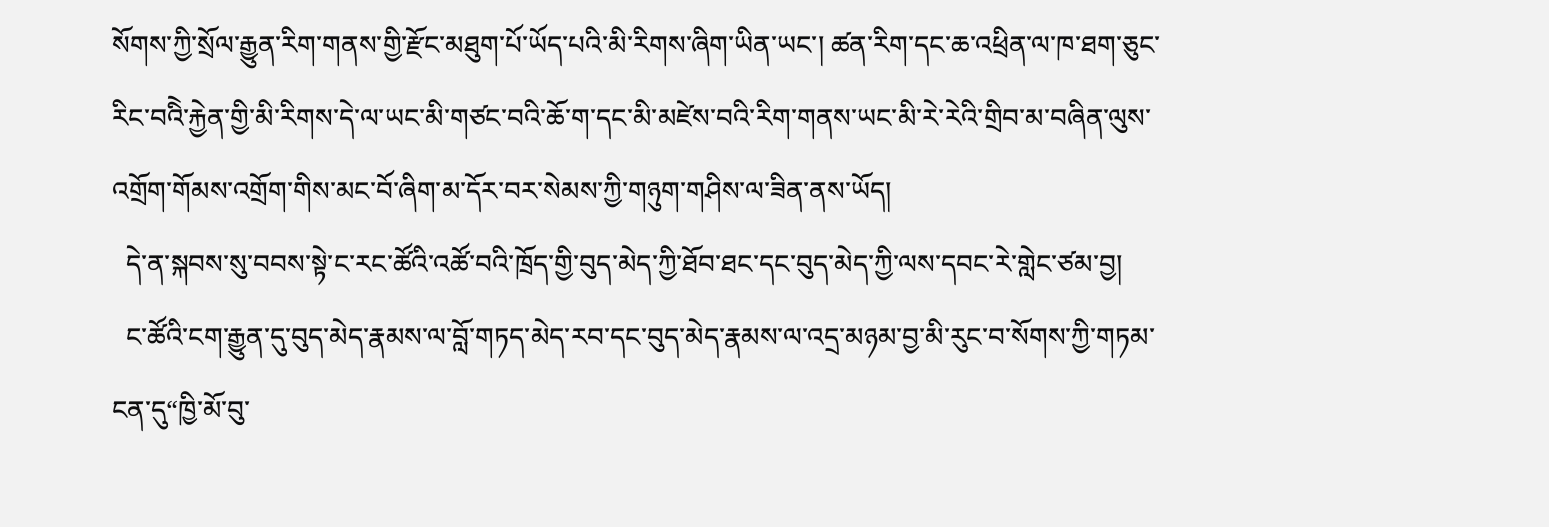སོགས་ཀྱི་སྲོལ་རྒྱུན་རིག་གནས་གྱི་རྫོང་མཐུག་པོ་ཡོད་པའི་མི་རིགས་ཞིག་ཡིན་ཡང་། ཚན་རིག་དང་ཆ་འཕྲིན་ལ་ཁ་ཐག་ཅུང་རིང་བའིེ་རྐྱེན་གྱི་མི་རིགས་དེ་ལ་ཡང་མི་གཙང་བའི་ཆོ་ག་དང་མི་མཛེས་བའི་རིག་གནས་ཡང་མི་རེ་རེའི་གྲིབ་མ་བཞིན་ལུས་འགྲོག་གོམས་འགྲོག་གིས་མང་བོ་ཞིག་མ་དོར་བར་སེམས་ཀྱི་གཉུག་གཤིས་ལ་ཟིན་ནས་ཡོད།
  དེ་ན་སྐབས་སུ་བབས་སྟེ་ང་རང་ཚོའི་འཚོ་བའི་ཁྲོད་གྱི་བུད་མེད་ཀྱི་ཐོབ་ཐང་དང་བུད་མེད་ཀྱི་ལས་དབང་རེ་གླེང་ཙམ་བྱ།
  ང་ཚོའི་ངག་རྒྱུན་དུ་བུད་མེད་རྣམས་ལ་བློ་གཏད་མེད་རབ་དང་བུད་མེད་རྣམས་ལ་འདྲ་མཉམ་བྱ་མི་རུང་བ་སོགས་ཀྱི་གཏམ་ངན་དུ“ཁྱི་མོ་བུ་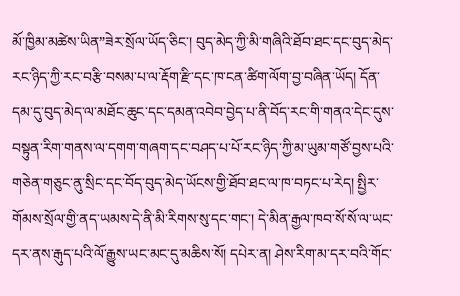མོ་ཁྱིམ་མཚེས་ཡིན”ཟེར་སྲོལ་ཡོད་ཅིང་། བུད་མེད་ཀྱི་མི་གཞིའི་ཐོབ་ཐང་དང་བུད་མེད་རང་ཉིད་ཀྱི་རང་བརྩི་བསམ་པ་ལ་རྡོག་རྫི་དང་ཁ་ངན་ཚིག་ལོག་བྱ་བཞིན་ཡོད། དོན་དམ་དུ་བུད་མེད་ལ་མཐོང་ཆུང་དང་དམན་འབེབ་བྱེད་པ་ནི་བོད་རང་གི་གནའ་དེང་དུས་བསྟུན་རིག་གནས་ལ་དགག་གཞག་དང་བཤད་པ་པོ་རང་ཉིད་ཀྱི་མ་ཡུམ་གཙོ་བྱས་པའི་གཅེན་གཅུང་ནུ་སྲིང་དང་བོད་བུད་མེད་ཡོངས་གྱི་ཐོབ་ཐང་ལ་ཁ་བཏང་པ་རེད། སྤྱིར་གོམས་སྲོལ་གྱི་ནད་ཡམས་དེ་ནི་མི་རིགས་སུ་དང་གང་། དེ་མིན་རྒྱལ་ཁབ་སོ་སོ་ལ་ཡང་དར་ནས་རྒུད་པའི་ལོ་རྒྱུས་ཡང་མང་དུ་མཆིས་སོ། དཔེར་ན། ཤེས་རིག་མ་དར་བའི་གོང་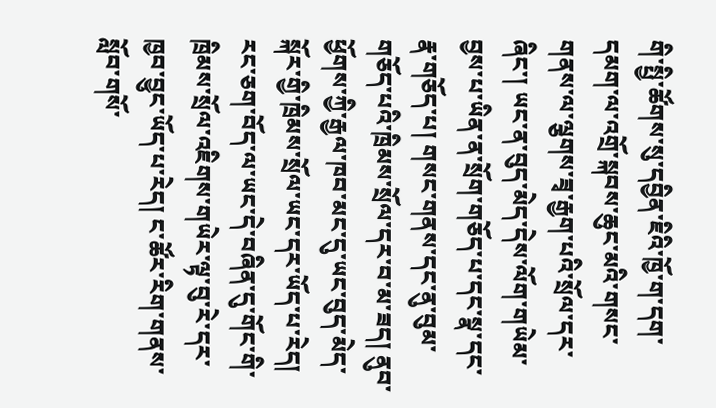གི་སྤྱི་ཚོགས་སུ་དབྱིན་ཇིའི་ཁྱོ་ག་དག་དམག་ལ་འགྲོ་སྐབས་ཆུང་མའི་གསང་གནས་ལ་ལྕགས་ཟྭ་རྒྱག་པའི་སྲོལ་དར་ཞིང་། ཡང་ན་བུད་མེད་དེས་ལོག་གཡེམ་བྱས་པ་ཡིན་ན་སྲོག་གཅོད་པ་དང་སྣ་དང་རྣ་གཅོད་པ། གསང་གནས་དང་ནུ་བུམ་གཅོད་པའི་ཁྲིམས་སྲོལ་དར་བ་མ་ཟད། ནུབ་ཕྱོགས་ཀྱི་རྒྱལ་ཁབ་མང་དུ་ཡང་བུད་མེད་སྐོར་གྱི་ཁྲིམས་སྲོལ་ཡང་དར་ཡོད་པ་རེད། རང་ཅག་བོད་ལ་ཡང་དེ་བཞིན་དུ་གོང་གི་ཁྲིམས་སྲོལ་འཇིགས་གཡེར་ལྟ་བུ་རེ་དར་ཁྱབ་བྱུང་ཡོད་པ་རེད། ང་ཚོར་རིག་གནས་སློབ་གསོ་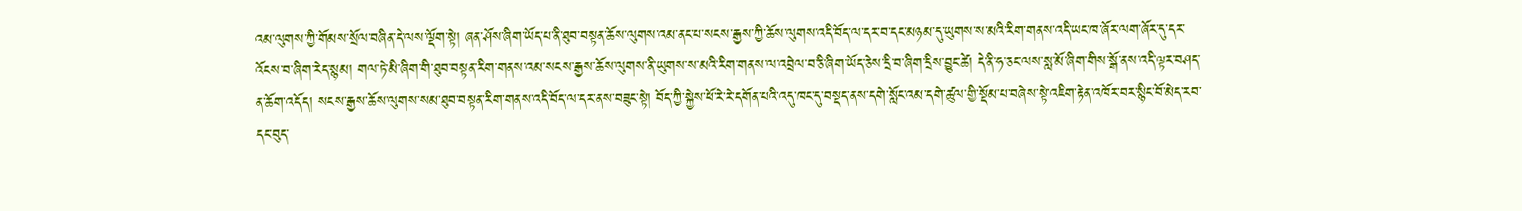འམ་ལུགས་ཀྱི་གོམས་སྲོལ་བཞིན་དེ་ལས་ལྡོག་སྟེ། ཞན་ཤོས་ཞིག་ཡོད་པ་ནི་ཐུབ་བསྟན་ཆོས་ལུགས་འམ་ནང་པ་སངས་རྒྱས་ཀྱི་ཆོས་ལུགས་འདི་བོད་ལ་དར་བ་དང་མཉམ་དུ་ཡུགས་ས་མའི་རིག་གནས་འདི་ཡང་ཁ་ཞོར་ལག་ཞོར་དུ་དར་འོངས་བ་ཞིག་རེད་སྙམ། གལ་ཏེ་མི་ཞིག་གི་ཐུབ་བསྟན་རིག་གནས་འམ་སངས་རྒྱས་ཆོས་ལུགས་ནི་ཡུགས་ས་མའི་རིག་གནས་ལ་འབྲེལ་བ་ཅི་ཞིག་ཡོད་ཅེས་དྲི་བ་ཞིག་དྲིས་བྱུང་ཚེ། དེ་ནི་ཧ་ཅང་ལས་སླ་མོ་ཞིག་གིས་སྒོ་ནས་འདི་ལྟར་བཤད་ན་ཆོག་འདོད། སངས་རྒྱས་ཆོས་ལུགས་སམ་ཐུབ་བསྟན་རིག་གནས་འདི་བོད་ལ་དར་ནས་བཟུང་སྟེ། བོད་ཀྱི་སྐྱེས་ཕོ་རེ་རེ་དགོན་པའི་འདུ་ཁང་དུ་བསྡད་ནས་དགེ་སློང་འམ་དགེ་ཚུལ་གྱི་སྡོམ་པ་བཞེས་སྟེ་འཇིག་རྟེན་འཁོར་བར་སྙིང་བོ་མེད་རབ་དང་བུད་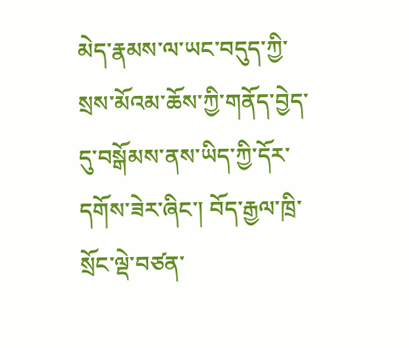མེད་རྣམས་ལ་ཡང་བདུད་ཀྱི་སྲས་མོའམ་ཆོས་ཀྱི་གནོད་བྱེད་དུ་བསྒོམས་ནས་ཡིད་ཀྱི་དོར་དགོས་ཟེར་ཞིང་། བོད་རྒྱལ་ཁྲི་སྲོང་ལྡེ་བཙན་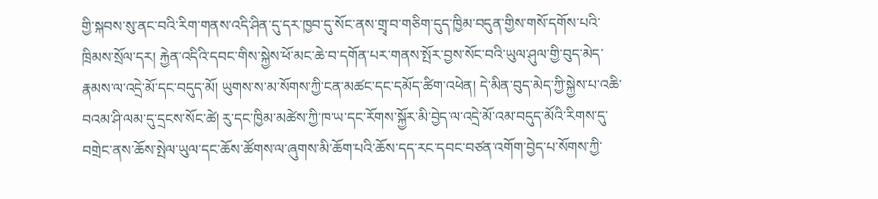གྱི་སྐབས་སུ་ནང་བའི་རིག་གནས་འདི་ཤིན་དུ་དར་ཁྱབ་དུ་སོང་ནས་གྲྭ་བ་གཅིག་དུད་ཁྱིམ་བདུན་གྱིས་གསོ་དགོས་པའི་ཁྲིམས་སྲོལ་དར། རྐྱེན་འདིའི་དབང་གིས་སྐྱེས་ཕོ་མང་ཆེ་བ་དགོན་པར་གནས་སྤོར་བྱས་སོང་བའི་ཡུལ་ཤུལ་གྱི་བུད་མེད་རྣམས་ལ་འདྲེ་མོ་དང་བདུད་མོ། ཡུགས་ས་མ་སོགས་ཀྱི་ངན་མཚང་དང་དམོད་ཚིག་འཕེན། དེ་མིན་བུད་མེད་ཀྱི་སྐྱེས་པ་འཆི་བའམ་ཤི་ལམ་དུ་དྲངས་སོང་ཚེ། རུ་དང་ཁྱིམ་མཚེས་ཀྱི་ཁ་ཡ་དང་རོགས་སྐྱོར་མི་བྱེད་ལ་འདྲེ་མོ་འམ་བདུད་མོའི་རིགས་དུ་བགྲེང་ནས་ཆོས་སྤེལ་ཡུལ་དང་ཆོས་ཚོགས་ལ་ཞུགས་མི་ཆོག་པའི་ཆོས་དད་རང་དབང་བཙན་འགོག་བྱེད་པ་སོགས་ཀྱི་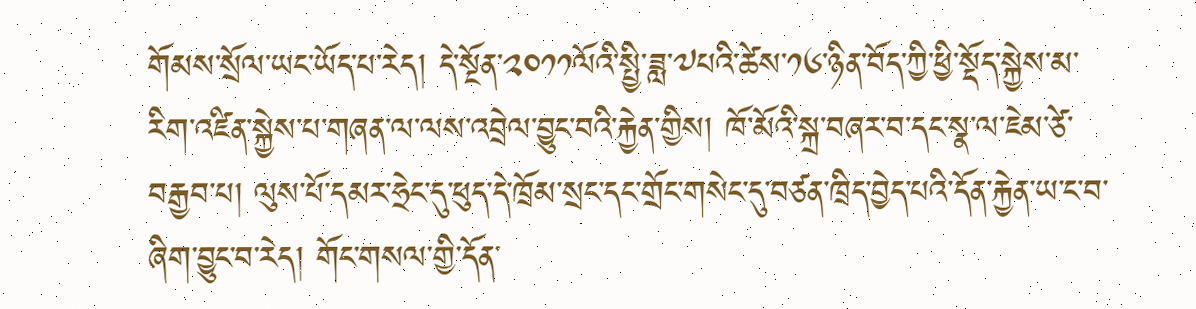གོམས་སྲོལ་ཡང་ཡོད་པ་རེད། དེ་སྔོན་༢༠༡༡ལོའི་སྤྱི་ཟླ་༧པའི་ཚེས་༡༦་ཉིན་བོད་ཀྱི་ཕྱི་སྡོད་སྐྱེས་མ་རིག་འཛིན་སྐྱེས་པ་གཞན་ལ་ལས་འབྲེལ་བྱུང་བའི་རྐྱེན་གྱིས། ཁོ་མོའི་སྐྲ་བཞར་བ་དང་སྣ་ལ་ཇེམ་ཙེ་བརྒྱབ་པ། ལུས་པོ་དམར་ཧྲེང་དུ་ཕུད་དེ་ཁྲོམ་སྲང་དང་གྲོང་གསེང་དུ་བཙན་ཁྲིད་བྱེད་པའི་དོན་རྐྱེན་ཡ་ང་བ་ཞིག་བྱུང་བ་རེད། གོང་གསལ་གྱི་དོན་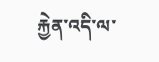རྐྱེན་འདི་ལ་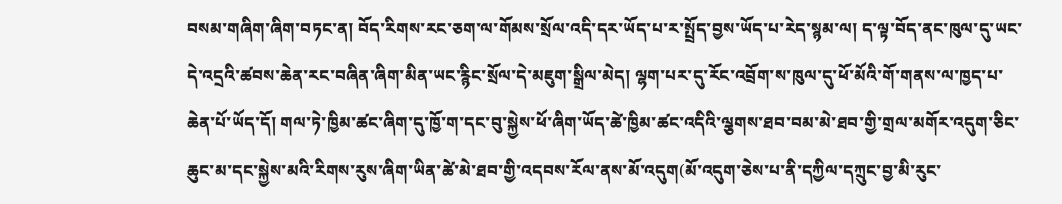བསམ་གཞིག་ཞིག་བཏང་ན། བོད་རིགས་རང་ཅག་ལ་གོམས་སྲོལ་འདི་དར་ཡོད་པ་ར་སྤྲོད་བྱས་ཡོད་པ་རེད་སྙམ་ལ། ད་ལྟ་བོད་ནང་ཁུལ་དུ་ཡང་དེ་འདྲའི་ཚབས་ཆེན་རང་བཞིན་ཞིག་མིན་ཡང་རྙིང་སྲོལ་དེ་མཇུག་སྒྲིལ་མེད། ལྷག་པར་དུ་རོང་འབྲོག་ས་ཁུལ་དུ་ཕོ་མོའི་གོ་གནས་ལ་ཁྱད་པ་ཆེན་པོ་ཡོད་དོ། གལ་ཏེ་ཁྱིམ་ཚང་ཞིག་དུ་ཁྱོ་ག་དང་བུ་སྐྱེས་ཕོ་ཞིག་ཡོད་ཚེ་ཁྱིམ་ཚང་འདིའི་ལྕགས་ཐབ་བམ་མེ་ཐབ་གྱི་གྲལ་མགོར་འདུག་ཅིང་ཆུང་མ་དང་སྐྱེས་མའི་རིགས་རུས་ཞིག་ཡིན་ཚེ་མེ་ཐབ་གྱི་འདབས་རོལ་ནས་མོ་འདུག(མོ་འདུག་ཅེས་པ་ནི་དཀྱིལ་དཀྲུང་བྱ་མི་རུང་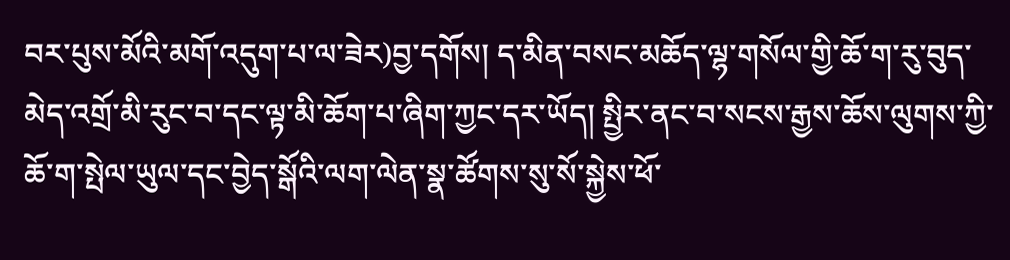བར་པུས་མོའི་མགོ་འདུག་པ་ལ་ཟེར)བྱ་དགོས། ད་མིན་བསང་མཆོད་ལྷ་གསོལ་གྱི་ཆོ་ག་རུ་བུད་མེད་འགྲོ་མི་རུང་བ་དང་ལྟ་མི་ཆོག་པ་ཞིག་ཀྱང་དར་ཡོད། སྤྱིར་ནང་བ་སངས་རྒྱས་ཆོས་ལུགས་ཀྱི་ཆོ་ག་སྤེལ་ཡུལ་དང་བྱེད་སྒོའི་ལག་ལེན་སྣ་ཚོགས་སུ་སོ་སྐྱེས་ཕོ་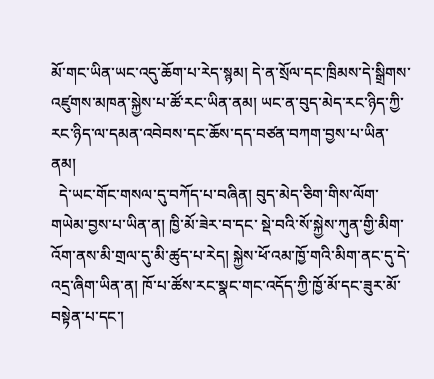མོ་གང་ཡིན་ཡང་འདུ་ཆོག་པ་རེད་སྙམ། དེ་ན་སྲོལ་དང་ཁྲིམས་དེ་སྒྲིགས་འཛུགས་མཁན་སྐྱེས་པ་ཚོ་རང་ཡིན་ནམ། ཡང་ན་བུད་མེད་རང་ཉིད་ཀྱི་རང་ཉིད་ལ་དམན་འབེབས་དང་ཆོས་དད་བཙན་བཀག་བྱས་པ་ཡིན་ནམ།
  དེ་ཡང་གོང་གསལ་དུ་བཀོད་པ་བཞིན། བུད་མེད་ཅིག་གིས་ལོག་གཡེམ་བྱས་པ་ཡིན་ན། ཁྱི་མོ་ཟེར་བ་དང་ སྡེ་བའི་སོ་སྐྱེས་ཀུན་གྱི་མིག་འོག་ནས་མི་གྲལ་དུ་མི་ཚུད་པ་རེད། སྐྱེས་ཕོ་འམ་ཁྱོ་གའི་མིག་ནང་དུ་དེ་འདྲ་ཞིག་ཡིན་ན། ཁོ་པ་ཚོས་རང་སྣང་གང་འདོད་ཀྱི་ཁྱོ་མོ་དང་ཟུར་མོ་བསྟེན་པ་དང་།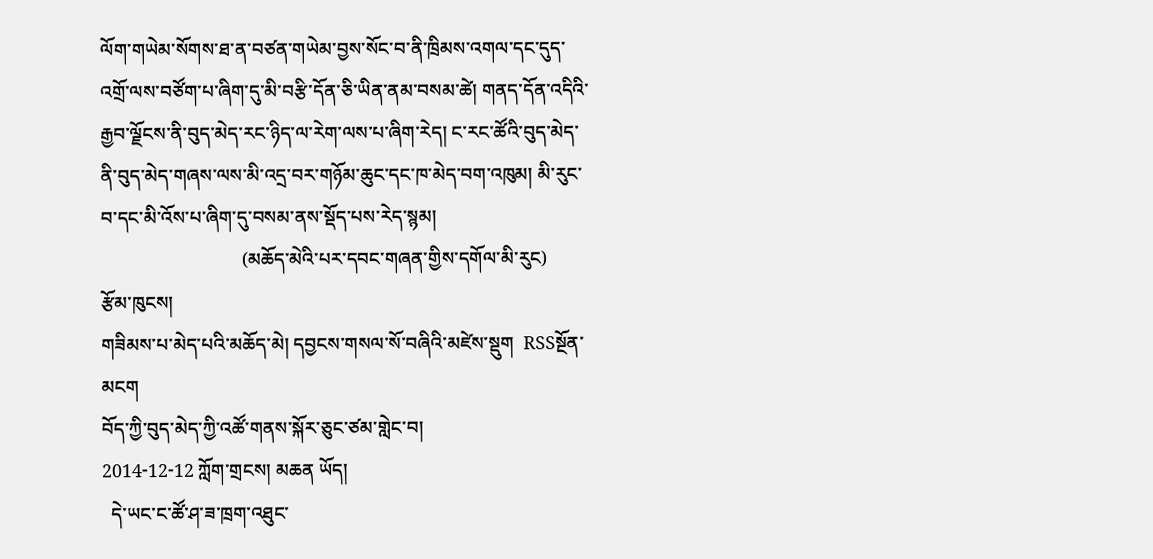ལོག་གཡེམ་སོགས་ཐ་ན་བཙན་གཡེམ་བྱས་སོང་བ་ནི་ཁྲིམས་འགལ་དང་དུད་འགྲོ་ལས་བཙོག་པ་ཞིག་དུ་མི་བརྩི་དོན་ཅི་ཡིན་ནམ་བསམ་ཚེ། གནད་དོན་འདིའི་རྒྱབ་ལྗོངས་ནི་བུད་མེད་རང་ཉིད་ལ་རེག་ལས་པ་ཞིག་རེད། ང་རང་ཚོའི་བུད་མེད་ནི་བུད་མེད་གཞས་ལས་མི་འདྲ་བར་གཉོམ་ཆུང་དང་ཁ་མེད་བག་འཁུམ། མི་རུང་བ་དང་མི་འོས་པ་ཞིག་དུ་བསམ་ནས་སྡོད་པས་རེད་སྙམ།
                              (མཆོད་མེའི་པར་དབང་གཞན་གྱིས་དགོལ་མི་རུང)
རྩོམ་ཁུངས།
གཟིམས་པ་མེད་པའི་མཆོད་མེ། དབྱངས་གསལ་སོ་བཞིའི་མཛེས་སྡུག  RSSསྔོན་མངག
བོད་ཀྱི་བུད་མེད་ཀྱི་འཚོ་གནས་སྐོར་ཅུང་ཙམ་གླེང་བ།
2014-12-12 ཀློག་གྲངས། མཆན ཡོད།
  དེ་ཡང་ང་ཚོ་ཤ་ཟ་ཁྲག་འཐུང་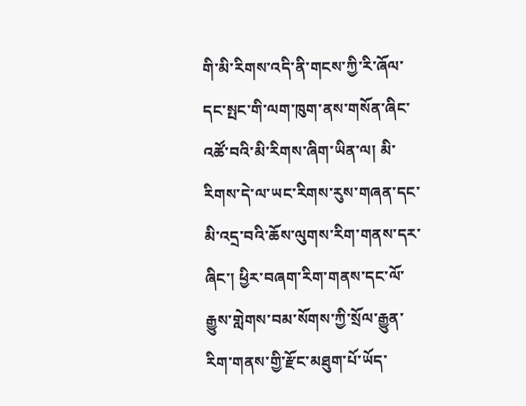གི་མི་རིགས་འདི་ནི་གངས་ཀྱི་རི་ཞོལ་དང་སྤང་གི་ལག་ཁུག་ནས་གསོན་ཞིང་འཚོ་བའི་མི་རིགས་ཞིག་ཡིན་ལ། མི་རིགས་དེ་ལ་ཡང་རིགས་རུས་གཞན་དང་མི་འདྲ་བའི་ཆོས་ལུགས་རིག་གནས་དར་ཞིང་། ཕྱིར་བཞག་རིག་གནས་དང་ལོ་རྒྱུས་གླེགས་བམ་སོགས་ཀྱི་སྲོལ་རྒྱུན་རིག་གནས་གྱི་རྫོང་མཐུག་པོ་ཡོད་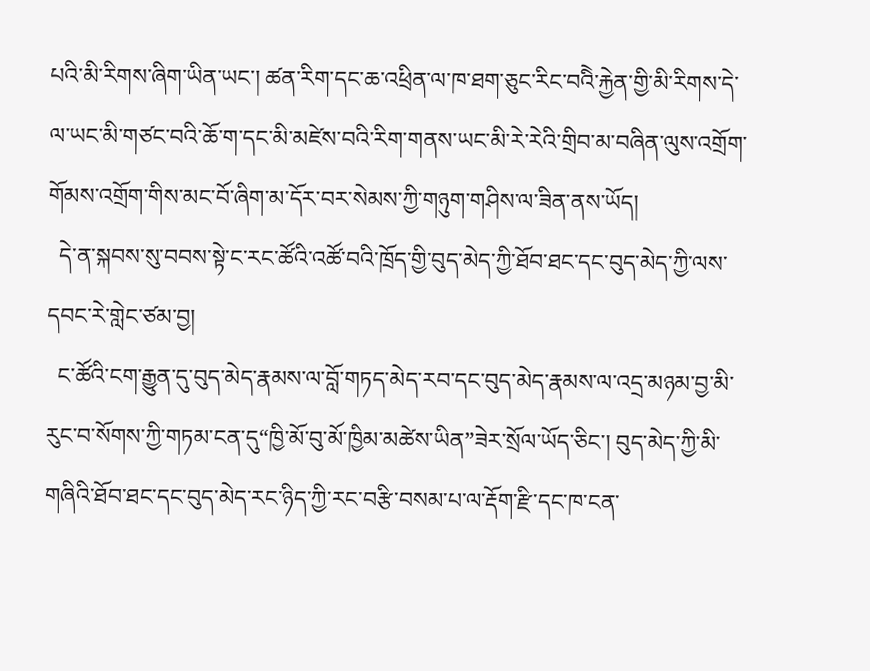པའི་མི་རིགས་ཞིག་ཡིན་ཡང་། ཚན་རིག་དང་ཆ་འཕྲིན་ལ་ཁ་ཐག་ཅུང་རིང་བའིེ་རྐྱེན་གྱི་མི་རིགས་དེ་ལ་ཡང་མི་གཙང་བའི་ཆོ་ག་དང་མི་མཛེས་བའི་རིག་གནས་ཡང་མི་རེ་རེའི་གྲིབ་མ་བཞིན་ལུས་འགྲོག་གོམས་འགྲོག་གིས་མང་བོ་ཞིག་མ་དོར་བར་སེམས་ཀྱི་གཉུག་གཤིས་ལ་ཟིན་ནས་ཡོད།
  དེ་ན་སྐབས་སུ་བབས་སྟེ་ང་རང་ཚོའི་འཚོ་བའི་ཁྲོད་གྱི་བུད་མེད་ཀྱི་ཐོབ་ཐང་དང་བུད་མེད་ཀྱི་ལས་དབང་རེ་གླེང་ཙམ་བྱ།
  ང་ཚོའི་ངག་རྒྱུན་དུ་བུད་མེད་རྣམས་ལ་བློ་གཏད་མེད་རབ་དང་བུད་མེད་རྣམས་ལ་འདྲ་མཉམ་བྱ་མི་རུང་བ་སོགས་ཀྱི་གཏམ་ངན་དུ“ཁྱི་མོ་བུ་མོ་ཁྱིམ་མཚེས་ཡིན”ཟེར་སྲོལ་ཡོད་ཅིང་། བུད་མེད་ཀྱི་མི་གཞིའི་ཐོབ་ཐང་དང་བུད་མེད་རང་ཉིད་ཀྱི་རང་བརྩི་བསམ་པ་ལ་རྡོག་རྫི་དང་ཁ་ངན་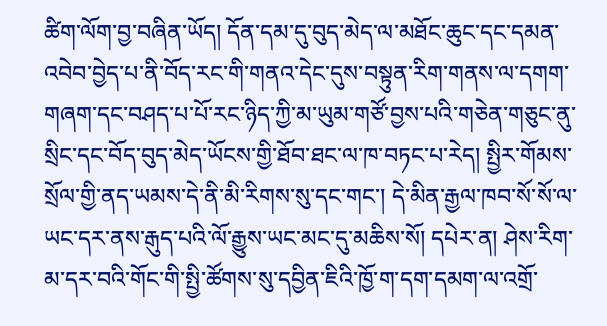ཚིག་ལོག་བྱ་བཞིན་ཡོད། དོན་དམ་དུ་བུད་མེད་ལ་མཐོང་ཆུང་དང་དམན་འབེབ་བྱེད་པ་ནི་བོད་རང་གི་གནའ་དེང་དུས་བསྟུན་རིག་གནས་ལ་དགག་གཞག་དང་བཤད་པ་པོ་རང་ཉིད་ཀྱི་མ་ཡུམ་གཙོ་བྱས་པའི་གཅེན་གཅུང་ནུ་སྲིང་དང་བོད་བུད་མེད་ཡོངས་གྱི་ཐོབ་ཐང་ལ་ཁ་བཏང་པ་རེད། སྤྱིར་གོམས་སྲོལ་གྱི་ནད་ཡམས་དེ་ནི་མི་རིགས་སུ་དང་གང་། དེ་མིན་རྒྱལ་ཁབ་སོ་སོ་ལ་ཡང་དར་ནས་རྒུད་པའི་ལོ་རྒྱུས་ཡང་མང་དུ་མཆིས་སོ། དཔེར་ན། ཤེས་རིག་མ་དར་བའི་གོང་གི་སྤྱི་ཚོགས་སུ་དབྱིན་ཇིའི་ཁྱོ་ག་དག་དམག་ལ་འགྲོ་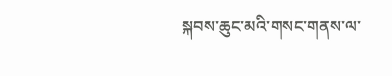སྐབས་ཆུང་མའི་གསང་གནས་ལ་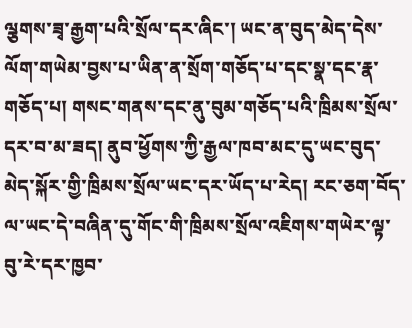ལྕགས་ཟྭ་རྒྱག་པའི་སྲོལ་དར་ཞིང་། ཡང་ན་བུད་མེད་དེས་ལོག་གཡེམ་བྱས་པ་ཡིན་ན་སྲོག་གཅོད་པ་དང་སྣ་དང་རྣ་གཅོད་པ། གསང་གནས་དང་ནུ་བུམ་གཅོད་པའི་ཁྲིམས་སྲོལ་དར་བ་མ་ཟད། ནུབ་ཕྱོགས་ཀྱི་རྒྱལ་ཁབ་མང་དུ་ཡང་བུད་མེད་སྐོར་གྱི་ཁྲིམས་སྲོལ་ཡང་དར་ཡོད་པ་རེད། རང་ཅག་བོད་ལ་ཡང་དེ་བཞིན་དུ་གོང་གི་ཁྲིམས་སྲོལ་འཇིགས་གཡེར་ལྟ་བུ་རེ་དར་ཁྱབ་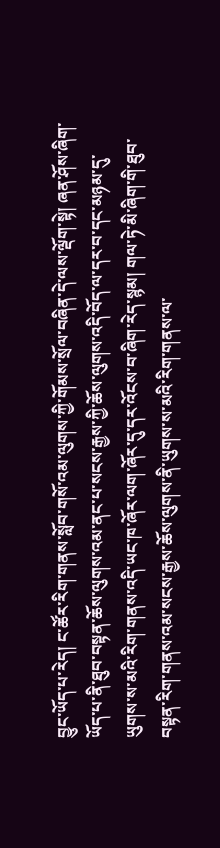བྱུང་ཡོད་པ་རེད། ང་ཚོར་རིག་གནས་སློབ་གསོ་འམ་ལུགས་ཀྱི་གོམས་སྲོལ་བཞིན་དེ་ལས་ལྡོག་སྟེ། ཞན་ཤོས་ཞིག་ཡོད་པ་ནི་ཐུབ་བསྟན་ཆོས་ལུགས་འམ་ནང་པ་སངས་རྒྱས་ཀྱི་ཆོས་ལུགས་འདི་བོད་ལ་དར་བ་དང་མཉམ་དུ་ཡུགས་ས་མའི་རིག་གནས་འདི་ཡང་ཁ་ཞོར་ལག་ཞོར་དུ་དར་འོངས་བ་ཞིག་རེད་སྙམ། གལ་ཏེ་མི་ཞིག་གི་ཐུབ་བསྟན་རིག་གནས་འམ་སངས་རྒྱས་ཆོས་ལུགས་ནི་ཡུགས་ས་མའི་རིག་གནས་ལ་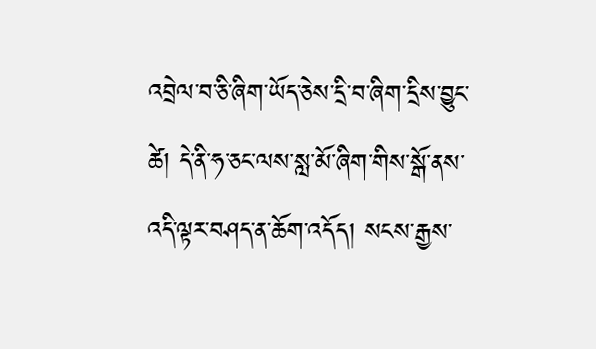འབྲེལ་བ་ཅི་ཞིག་ཡོད་ཅེས་དྲི་བ་ཞིག་དྲིས་བྱུང་ཚེ། དེ་ནི་ཧ་ཅང་ལས་སླ་མོ་ཞིག་གིས་སྒོ་ནས་འདི་ལྟར་བཤད་ན་ཆོག་འདོད། སངས་རྒྱས་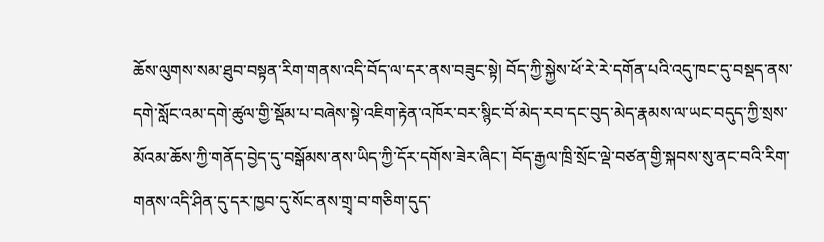ཆོས་ལུགས་སམ་ཐུབ་བསྟན་རིག་གནས་འདི་བོད་ལ་དར་ནས་བཟུང་སྟེ། བོད་ཀྱི་སྐྱེས་ཕོ་རེ་རེ་དགོན་པའི་འདུ་ཁང་དུ་བསྡད་ནས་དགེ་སློང་འམ་དགེ་ཚུལ་གྱི་སྡོམ་པ་བཞེས་སྟེ་འཇིག་རྟེན་འཁོར་བར་སྙིང་བོ་མེད་རབ་དང་བུད་མེད་རྣམས་ལ་ཡང་བདུད་ཀྱི་སྲས་མོའམ་ཆོས་ཀྱི་གནོད་བྱེད་དུ་བསྒོམས་ནས་ཡིད་ཀྱི་དོར་དགོས་ཟེར་ཞིང་། བོད་རྒྱལ་ཁྲི་སྲོང་ལྡེ་བཙན་གྱི་སྐབས་སུ་ནང་བའི་རིག་གནས་འདི་ཤིན་དུ་དར་ཁྱབ་དུ་སོང་ནས་གྲྭ་བ་གཅིག་དུད་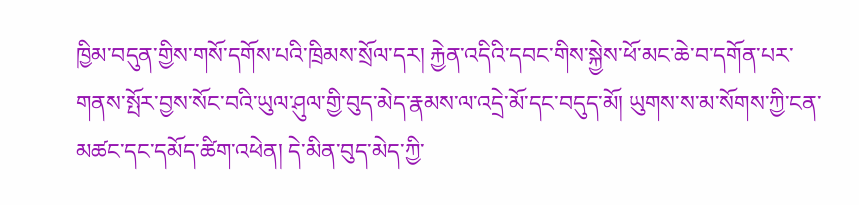ཁྱིམ་བདུན་གྱིས་གསོ་དགོས་པའི་ཁྲིམས་སྲོལ་དར། རྐྱེན་འདིའི་དབང་གིས་སྐྱེས་ཕོ་མང་ཆེ་བ་དགོན་པར་གནས་སྤོར་བྱས་སོང་བའི་ཡུལ་ཤུལ་གྱི་བུད་མེད་རྣམས་ལ་འདྲེ་མོ་དང་བདུད་མོ། ཡུགས་ས་མ་སོགས་ཀྱི་ངན་མཚང་དང་དམོད་ཚིག་འཕེན། དེ་མིན་བུད་མེད་ཀྱི་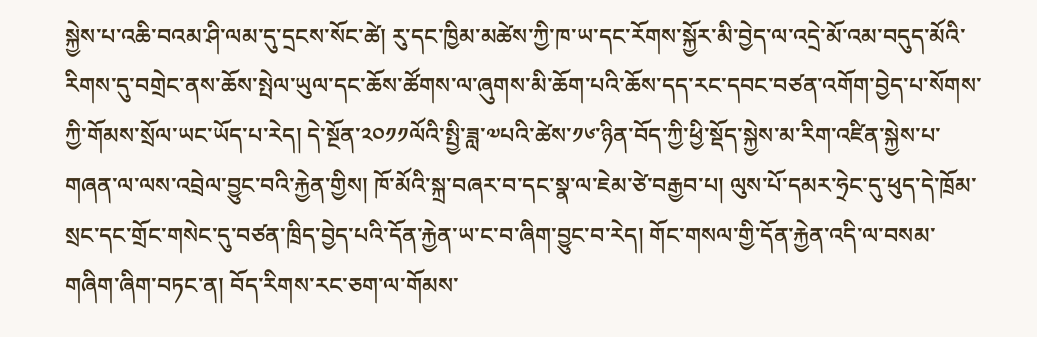སྐྱེས་པ་འཆི་བའམ་ཤི་ལམ་དུ་དྲངས་སོང་ཚེ། རུ་དང་ཁྱིམ་མཚེས་ཀྱི་ཁ་ཡ་དང་རོགས་སྐྱོར་མི་བྱེད་ལ་འདྲེ་མོ་འམ་བདུད་མོའི་རིགས་དུ་བགྲེང་ནས་ཆོས་སྤེལ་ཡུལ་དང་ཆོས་ཚོགས་ལ་ཞུགས་མི་ཆོག་པའི་ཆོས་དད་རང་དབང་བཙན་འགོག་བྱེད་པ་སོགས་ཀྱི་གོམས་སྲོལ་ཡང་ཡོད་པ་རེད། དེ་སྔོན་༢༠༡༡ལོའི་སྤྱི་ཟླ་༧པའི་ཚེས་༡༦་ཉིན་བོད་ཀྱི་ཕྱི་སྡོད་སྐྱེས་མ་རིག་འཛིན་སྐྱེས་པ་གཞན་ལ་ལས་འབྲེལ་བྱུང་བའི་རྐྱེན་གྱིས། ཁོ་མོའི་སྐྲ་བཞར་བ་དང་སྣ་ལ་ཇེམ་ཙེ་བརྒྱབ་པ། ལུས་པོ་དམར་ཧྲེང་དུ་ཕུད་དེ་ཁྲོམ་སྲང་དང་གྲོང་གསེང་དུ་བཙན་ཁྲིད་བྱེད་པའི་དོན་རྐྱེན་ཡ་ང་བ་ཞིག་བྱུང་བ་རེད། གོང་གསལ་གྱི་དོན་རྐྱེན་འདི་ལ་བསམ་གཞིག་ཞིག་བཏང་ན། བོད་རིགས་རང་ཅག་ལ་གོམས་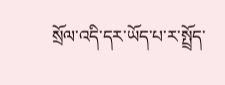སྲོལ་འདི་དར་ཡོད་པ་ར་སྤྲོད་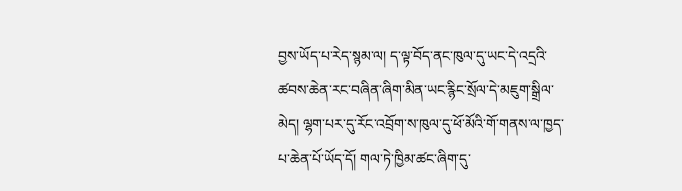བྱས་ཡོད་པ་རེད་སྙམ་ལ། ད་ལྟ་བོད་ནང་ཁུལ་དུ་ཡང་དེ་འདྲའི་ཚབས་ཆེན་རང་བཞིན་ཞིག་མིན་ཡང་རྙིང་སྲོལ་དེ་མཇུག་སྒྲིལ་མེད། ལྷག་པར་དུ་རོང་འབྲོག་ས་ཁུལ་དུ་ཕོ་མོའི་གོ་གནས་ལ་ཁྱད་པ་ཆེན་པོ་ཡོད་དོ། གལ་ཏེ་ཁྱིམ་ཚང་ཞིག་དུ་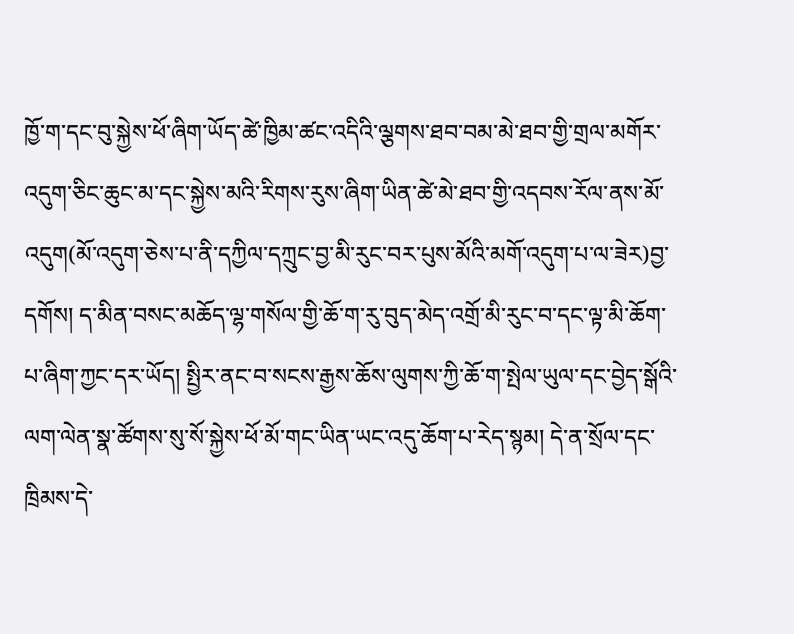ཁྱོ་ག་དང་བུ་སྐྱེས་ཕོ་ཞིག་ཡོད་ཚེ་ཁྱིམ་ཚང་འདིའི་ལྕགས་ཐབ་བམ་མེ་ཐབ་གྱི་གྲལ་མགོར་འདུག་ཅིང་ཆུང་མ་དང་སྐྱེས་མའི་རིགས་རུས་ཞིག་ཡིན་ཚེ་མེ་ཐབ་གྱི་འདབས་རོལ་ནས་མོ་འདུག(མོ་འདུག་ཅེས་པ་ནི་དཀྱིལ་དཀྲུང་བྱ་མི་རུང་བར་པུས་མོའི་མགོ་འདུག་པ་ལ་ཟེར)བྱ་དགོས། ད་མིན་བསང་མཆོད་ལྷ་གསོལ་གྱི་ཆོ་ག་རུ་བུད་མེད་འགྲོ་མི་རུང་བ་དང་ལྟ་མི་ཆོག་པ་ཞིག་ཀྱང་དར་ཡོད། སྤྱིར་ནང་བ་སངས་རྒྱས་ཆོས་ལུགས་ཀྱི་ཆོ་ག་སྤེལ་ཡུལ་དང་བྱེད་སྒོའི་ལག་ལེན་སྣ་ཚོགས་སུ་སོ་སྐྱེས་ཕོ་མོ་གང་ཡིན་ཡང་འདུ་ཆོག་པ་རེད་སྙམ། དེ་ན་སྲོལ་དང་ཁྲིམས་དེ་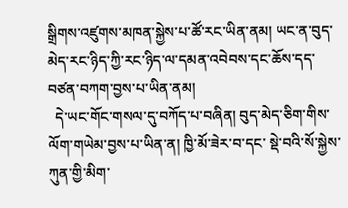སྒྲིགས་འཛུགས་མཁན་སྐྱེས་པ་ཚོ་རང་ཡིན་ནམ། ཡང་ན་བུད་མེད་རང་ཉིད་ཀྱི་རང་ཉིད་ལ་དམན་འབེབས་དང་ཆོས་དད་བཙན་བཀག་བྱས་པ་ཡིན་ནམ།
  དེ་ཡང་གོང་གསལ་དུ་བཀོད་པ་བཞིན། བུད་མེད་ཅིག་གིས་ལོག་གཡེམ་བྱས་པ་ཡིན་ན། ཁྱི་མོ་ཟེར་བ་དང་ སྡེ་བའི་སོ་སྐྱེས་ཀུན་གྱི་མིག་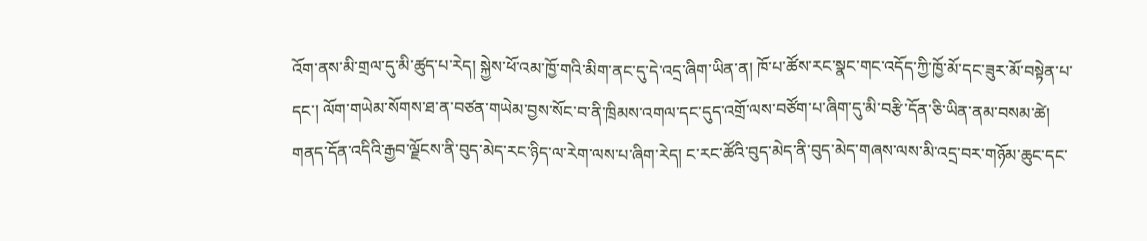འོག་ནས་མི་གྲལ་དུ་མི་ཚུད་པ་རེད། སྐྱེས་ཕོ་འམ་ཁྱོ་གའི་མིག་ནང་དུ་དེ་འདྲ་ཞིག་ཡིན་ན། ཁོ་པ་ཚོས་རང་སྣང་གང་འདོད་ཀྱི་ཁྱོ་མོ་དང་ཟུར་མོ་བསྟེན་པ་དང་། ལོག་གཡེམ་སོགས་ཐ་ན་བཙན་གཡེམ་བྱས་སོང་བ་ནི་ཁྲིམས་འགལ་དང་དུད་འགྲོ་ལས་བཙོག་པ་ཞིག་དུ་མི་བརྩི་དོན་ཅི་ཡིན་ནམ་བསམ་ཚེ། གནད་དོན་འདིའི་རྒྱབ་ལྗོངས་ནི་བུད་མེད་རང་ཉིད་ལ་རེག་ལས་པ་ཞིག་རེད། ང་རང་ཚོའི་བུད་མེད་ནི་བུད་མེད་གཞས་ལས་མི་འདྲ་བར་གཉོམ་ཆུང་དང་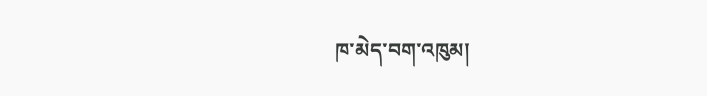ཁ་མེད་བག་འཁུམ།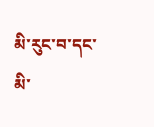མི་རུང་བ་དང་མི་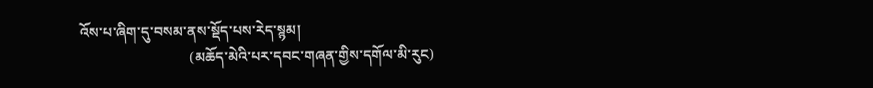འོས་པ་ཞིག་དུ་བསམ་ནས་སྡོད་པས་རེད་སྙམ།
                              (མཆོད་མེའི་པར་དབང་གཞན་གྱིས་དགོལ་མི་རུང)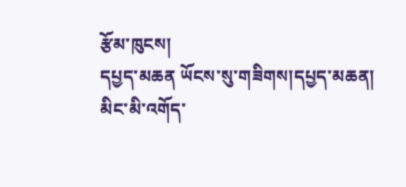རྩོམ་ཁུངས།
དཔྱད་མཆན ཡོངས་སུ་གཟིགས།དཔྱད་མཆན།
མིང་མི་འགོད་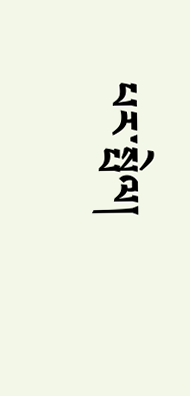པར་སྤེལ།